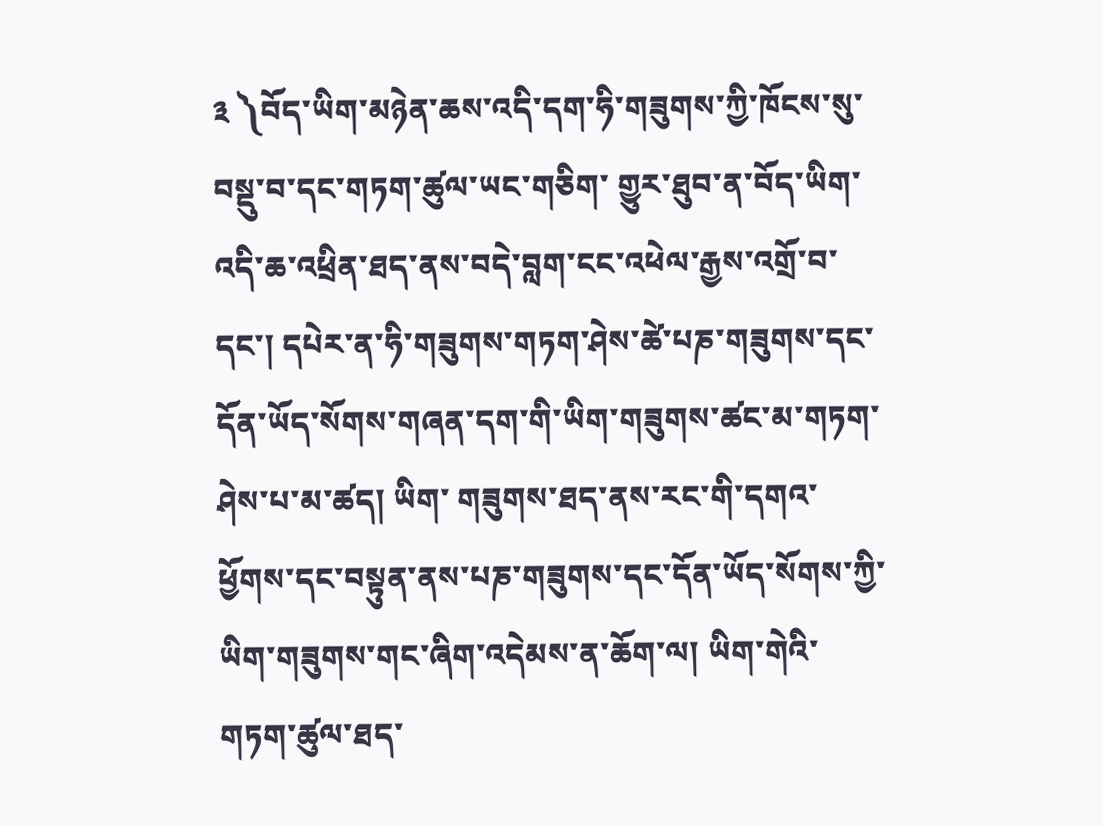༣ ༽བོད་ཡིག་མཉེན་ཆས་འདི་དག་ཧི་གཟུགས་ཀྱི་ཁོངས་སུ་བསྡུ་བ་དང་གཏག་ཚུལ་ཡང་གཅིག་ གྱུར་ཐུབ་ན་བོད་ཡིག་འདི་ཆ་འཕྲིན་ཐད་ནས་བདེ་བླག་ངང་འཕེལ་རྒྱས་འགྲོ་བ་དང་། དཔེར་ན་ཧི་གཟུགས་གཏག་ཤེས་ཚེ་པཎ་གཟུགས་དང་དོན་ཡོད་སོགས་གཞན་དག་གི་ཡིག་གཟུགས་ཚང་མ་གཏག་ཤེས་པ་མ་ཚད། ཡིག་ གཟུགས་ཐད་ནས་རང་གི་དགའ་ཕྱོགས་དང་བསྟུན་ནས་པཎ་གཟུགས་དང་དོན་ཡོད་སོགས་ཀྱི་ ཡིག་གཟུགས་གང་ཞིག་འདེམས་ན་ཆོག་ལ། ཡིག་གེའི་གཏག་ཚུལ་ཐད་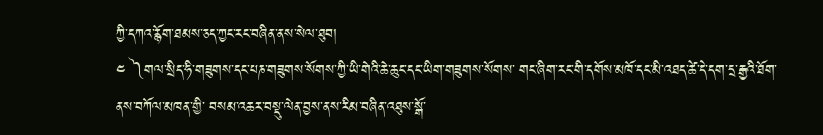ཀྱི་དཀའ་རྙོག་ཐམས་ཅད་ཀྱང་རང་བཞིན་ནས་སེལ་ཐུབ།
༤ ༽གལ་སྲིད་ཧི་གཟུགས་དང་པཎ་གཟུགས་སོགས་ཀྱི་ཡི་གེའི་ཆེ་ཆུང་དང་ཡིག་གཟུགས་སོགས་ གང་ཞིག་རང་གི་དགོས་མཁོ་དང་མི་འཐད་ཚེ་དེ་དག་དྲ་རྒྱའི་ཐོག་ནས་བཀོལ་མཁན་གྱི་ བསམ་འཆར་བསྡུ་ལེན་བྱས་ནས་རིམ་བཞིན་འཐུས་སྒོ་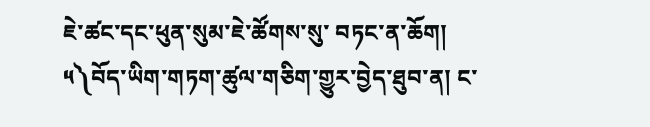ཇེ་ཚང་དང་ཕུན་སུམ་ཇེ་ཚོགས་སུ་ བཏང་ན་ཆོག།
༥༽བོད་ཡིག་གཏག་ཚུལ་གཅིག་གྱུར་བྱེད་ཐུབ་ན། ང་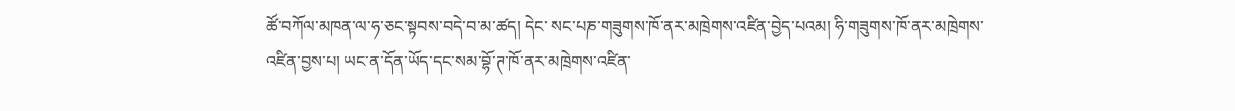ཚོ་བཀོལ་མཁན་ལ་ཧ་ཅང་སྟབས་བདེ་བ་མ་ཚད། དེང་ སང་པཎ་གཟུགས་ཁོ་ནར་མཁྲེགས་འཛིན་བྱེད་པའམ། ཧི་གཟུགས་ཁོ་ནར་མཁྲེགས་འཛིན་བྱས་པ། ཡང་ན་དོན་ཡོད་དང་སམ་བྷོ་ཊ་ཁོ་ནར་མཁྲེགས་འཛིན་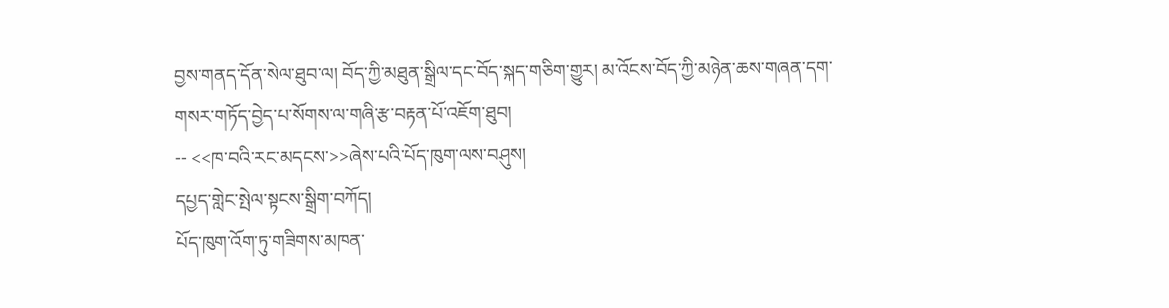བྱས་གནད་དོན་སེལ་ཐུབ་ལ། བོད་ཀྱི་མཐུན་སྒྲིལ་དང་བོད་སྐད་གཅིག་གྱུར། མ་འོངས་བོད་ཀྱི་མཉེན་ཆས་གཞན་དག་གསར་གཏོད་བྱེད་པ་སོགས་ལ་གཞི་རྩ་བརྟན་པོ་འཇོག་ཐུབ།
-- <<ཁ་བའི་རང་མདངས་>>ཞེས་པའི་པོད་ཁུག་ལས་བཤུས།
དཔྱད་གླེང་སྤེལ་སྟངས་སྒྲིག་བཀོད།
པོད་ཁུག་འོག་ཏུ་གཟིགས་མཁན་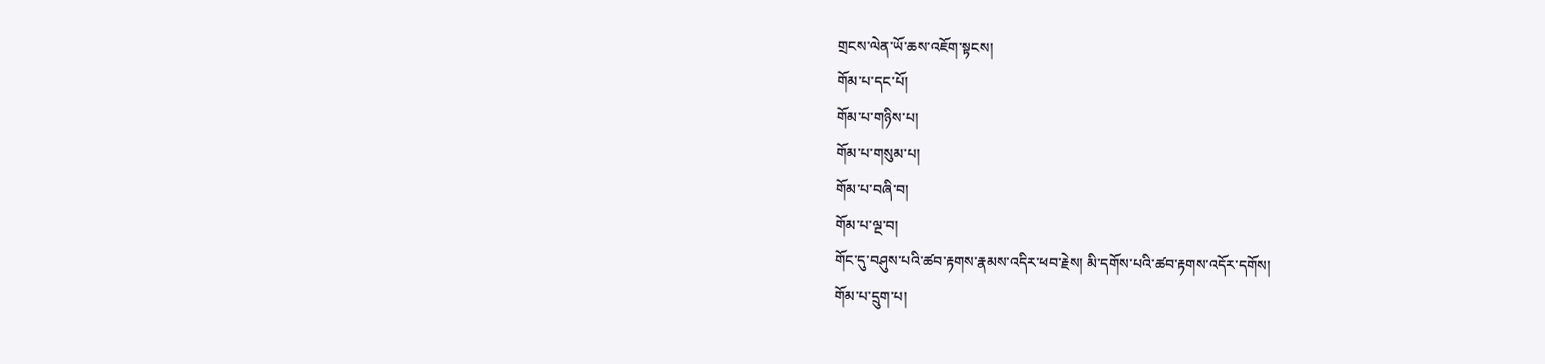གྲངས་ལེན་ཡོ་ཆས་འཇོག་སྟངས།
གོམ་པ་དང་པོ།
གོམ་པ་གཉིས་པ།
གོམ་པ་གསུམ་པ།
གོམ་པ་བཞི་བ།
གོམ་པ་ལྔ་བ།
གོང་དུ་བཤུས་པའི་ཚབ་རྟགས་རྣམས་འདིར་ཕབ་རྗེས། མི་དགོས་པའི་ཚབ་རྟགས་འདོར་དགོས།
གོམ་པ་དྲུག་པ།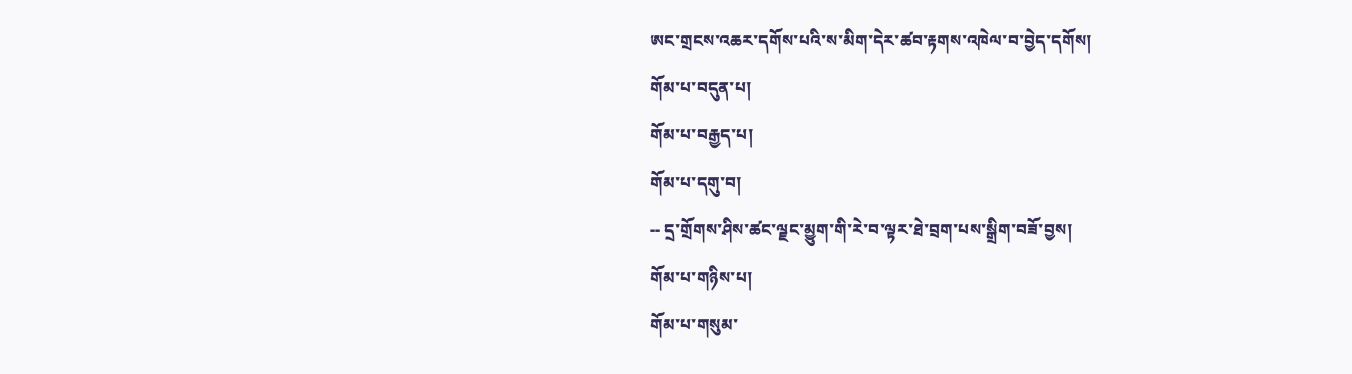ཨང་གྲངས་འཆར་དགོས་པའི་ས་མིག་དེར་ཚབ་རྟགས་འཁེལ་བ་བྱེད་དགོས།
གོམ་པ་བདུན་པ།
གོམ་པ་བརྒྱད་པ།
གོམ་པ་དགུ་བ།
-- དྲ་གྲོགས་ཤིས་ཚང་ལྗང་མྱུག་གི་རེ་བ་ལྟར་ཐེ་བྲག་པས་སྒྲིག་བཟོ་བྱས།
གོམ་པ་གཉིས་པ།
གོམ་པ་གསུམ་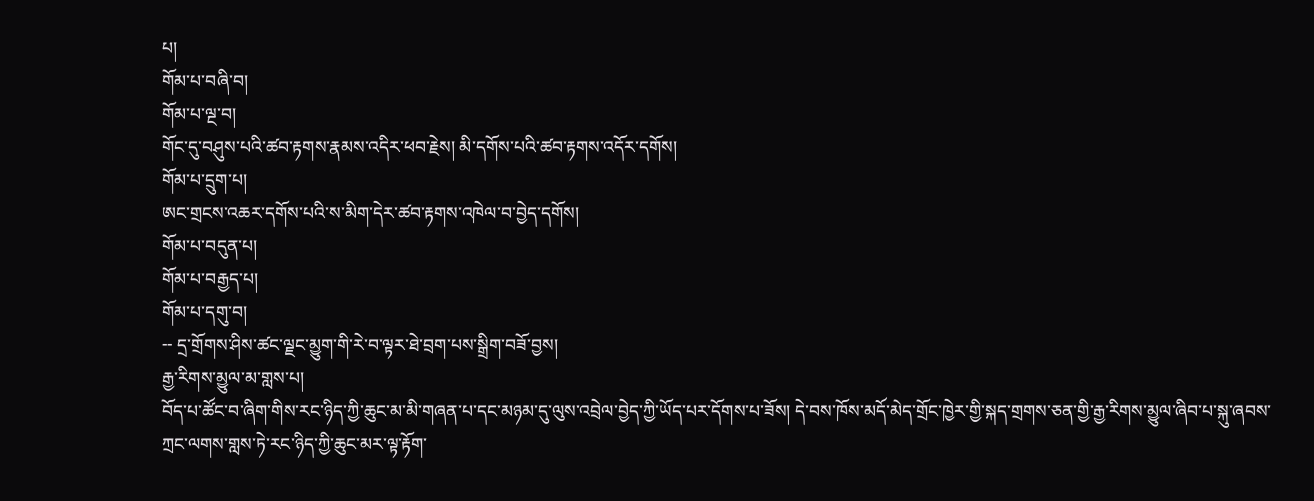པ།
གོམ་པ་བཞི་བ།
གོམ་པ་ལྔ་བ།
གོང་དུ་བཤུས་པའི་ཚབ་རྟགས་རྣམས་འདིར་ཕབ་རྗེས། མི་དགོས་པའི་ཚབ་རྟགས་འདོར་དགོས།
གོམ་པ་དྲུག་པ།
ཨང་གྲངས་འཆར་དགོས་པའི་ས་མིག་དེར་ཚབ་རྟགས་འཁེལ་བ་བྱེད་དགོས།
གོམ་པ་བདུན་པ།
གོམ་པ་བརྒྱད་པ།
གོམ་པ་དགུ་བ།
-- དྲ་གྲོགས་ཤིས་ཚང་ལྗང་མྱུག་གི་རེ་བ་ལྟར་ཐེ་བྲག་པས་སྒྲིག་བཟོ་བྱས།
རྒྱ་རིགས་མྱུལ་མ་གླས་པ།
བོད་པ་ཚོང་བ་ཞིག་གིས་རང་ཉིད་ཀྱི་ཆུང་མ་མི་གཞན་པ་དང་མཉམ་དུ་ལུས་འབྲེལ་བྱེད་ཀྱི་ཡོད་པར་དོགས་པ་ཟོས། དེ་བས་ཁོས་མདོ་མེད་གྲོང་ཁྱེར་གྱི་སྐད་གྲགས་ཅན་གྱི་རྒྱ་རིགས་མྱུལ་ཞིབ་པ་སྐུ་ཞབས་ཀྲང་ལགས་གླས་ཏེ་རང་ཉིད་ཀྱི་ཆུང་མར་ལྟ་རྟོག་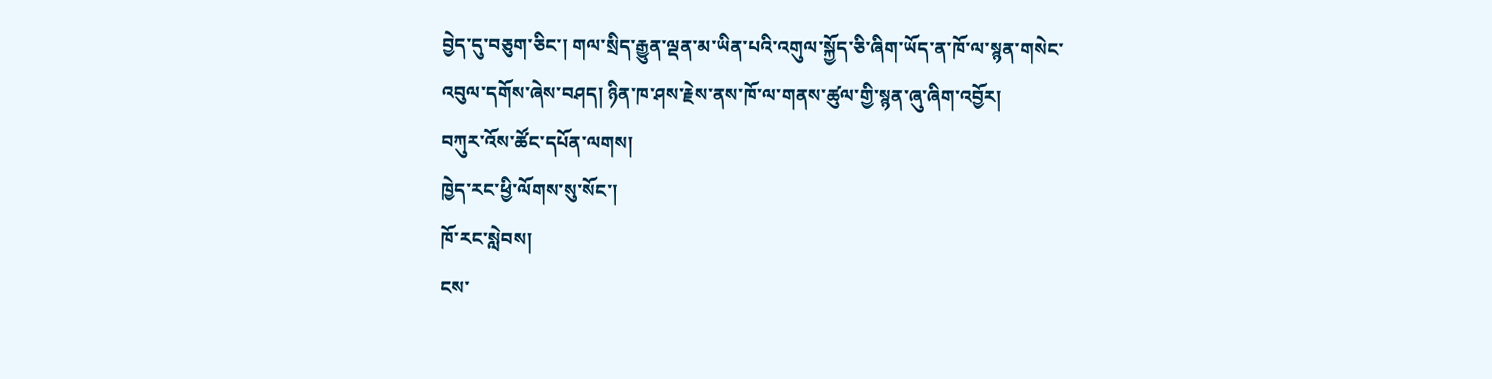བྱེད་དུ་བཅུག་ཅིང་། གལ་སྲིད་རྒྱུན་ལྡན་མ་ཡིན་པའི་འགུལ་སྐྱོད་ཅི་ཞིག་ཡོད་ན་ཁོ་ལ་སྙན་གསེང་འབུལ་དགོས་ཞེས་བཤད། ཉིན་ཁ་ཤས་རྗེས་ནས་ཁོ་ལ་གནས་ཚུལ་གྱི་སྙན་ཞུ་ཞིག་འབྱོར།
བཀུར་འོས་ཚོང་དཔོན་ལགས།
ཁྱེད་རང་ཕྱི་ལོགས་སུ་སོང་།
ཁོ་རང་སླེབས།
ངས་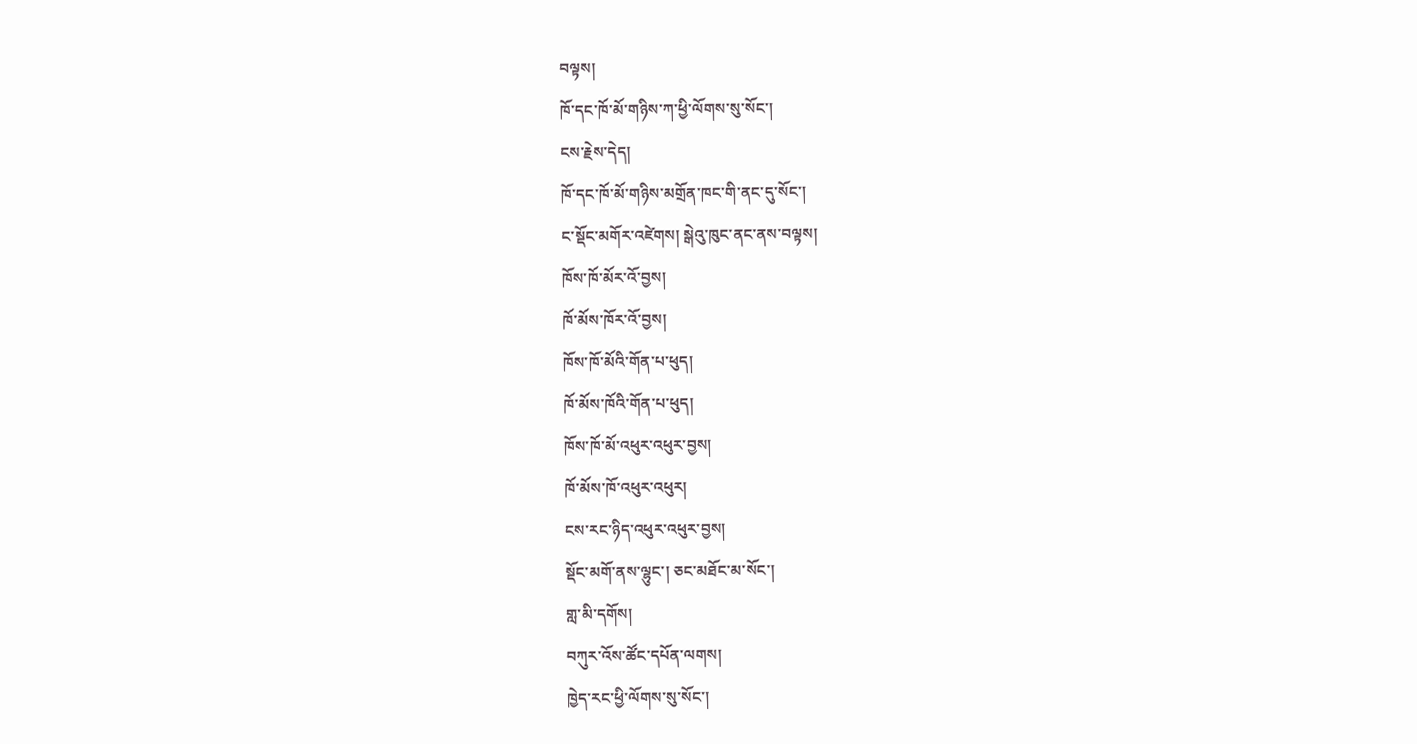བལྟས།
ཁོ་དང་ཁོ་མོ་གཉིས་ཀ་ཕྱི་ལོགས་སུ་སོང་།
ངས་རྗེས་དེད།
ཁོ་དང་ཁོ་མོ་གཉིས་མགྲོན་ཁང་གི་ནང་དུ་སོང་།
ང་སྡོང་མགོར་འཛེགས། སྒེའུ་ཁུང་ནང་ནས་བལྟས།
ཁོས་ཁོ་མོར་འོ་བྱས།
ཁོ་མོས་ཁོར་འོ་བྱས།
ཁོས་ཁོ་མོའི་གོན་པ་ཕུད།
ཁོ་མོས་ཁོའི་གོན་པ་ཕུད།
ཁོས་ཁོ་མོ་འཕུར་འཕུར་བྱས།
ཁོ་མོས་ཁོ་འཕུར་འཕུར།
ངས་རང་ཉིད་འཕུར་འཕུར་བྱས།
སྡོང་མགོ་ནས་ལྷུང་། ཅང་མཐོང་མ་སོང་།
གླ་མི་དགོས།
བཀུར་འོས་ཚོང་དཔོན་ལགས།
ཁྱེད་རང་ཕྱི་ལོགས་སུ་སོང་།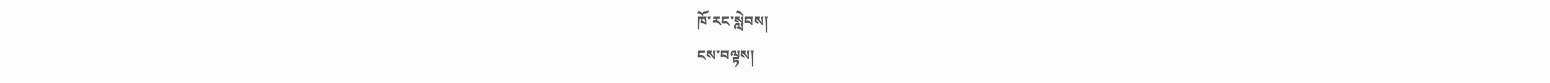ཁོ་རང་སླེབས།
ངས་བལྟས།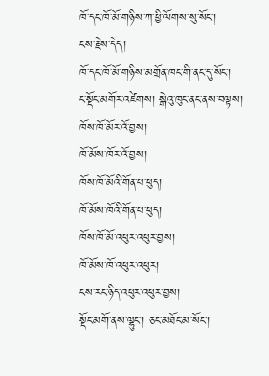ཁོ་དང་ཁོ་མོ་གཉིས་ཀ་ཕྱི་ལོགས་སུ་སོང་།
ངས་རྗེས་དེད།
ཁོ་དང་ཁོ་མོ་གཉིས་མགྲོན་ཁང་གི་ནང་དུ་སོང་།
ང་སྡོང་མགོར་འཛེགས། སྒེའུ་ཁུང་ནང་ནས་བལྟས།
ཁོས་ཁོ་མོར་འོ་བྱས།
ཁོ་མོས་ཁོར་འོ་བྱས།
ཁོས་ཁོ་མོའི་གོན་པ་ཕུད།
ཁོ་མོས་ཁོའི་གོན་པ་ཕུད།
ཁོས་ཁོ་མོ་འཕུར་འཕུར་བྱས།
ཁོ་མོས་ཁོ་འཕུར་འཕུར།
ངས་རང་ཉིད་འཕུར་འཕུར་བྱས།
སྡོང་མགོ་ནས་ལྷུང་། ཅང་མཐོང་མ་སོང་།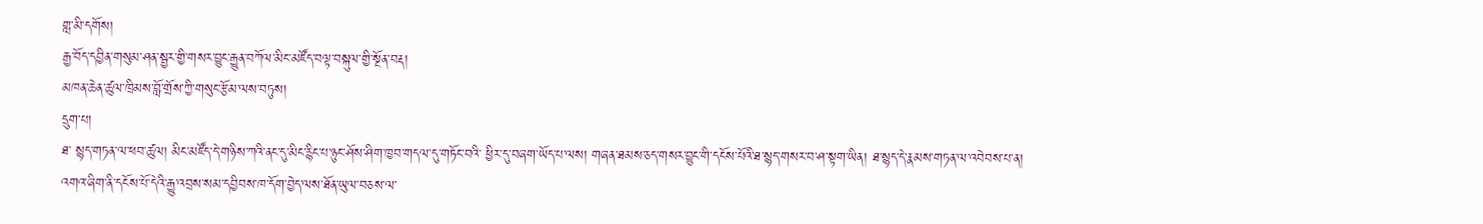གླ་མི་དགོས།
རྒྱ་བོད་དབྱིན་གསུམ་ཤན་སྦྱར་གྱི་གསར་བྱུང་རྒྱུན་བཀོལ་མིང་མཛོད་བལྟ་བསྐུལ་གྱི་སྔོན་བརྡ།
མཁན་ཆེན་ཚུལ་ཁྲིམས་བློ་གྲོས་ཀྱི་གསུང་རྩོམ་ལས་བཏུས།
དྲུག་པ།
ཐ་ སྙད་གཏན་ལ་ཕབ་ཚུལ། མིང་མཛོད་དེ་གཉིས་ཀའི་ནང་དུ་མིང་རྙིང་པ་ཉུང་ཤོས་ཤིག་ཁྱབ་གདལ་དུ་གཏོང་བའི་ ཕྱིར་དུ་བཞག་ཡོད་པ་ལས། གཞན་ཐམས་ཅད་གསར་བྱུང་གི་དངོས་པོའི་ཐ་སྙད་གསར་བ་ཤ་སྟག་ཡིན། ཐ་སྙད་དེ་རྣམས་གཏན་ལ་འབེབས་པ་ན། འགའ་ཞིག་ནི་དངོས་པོ་དེའི་རྒྱུ་འབྲས་སམ་དབྱིབས་ཁ་དོག་བྱེད་ལས་ཐོན་ཡུལ་བཅས་ལ་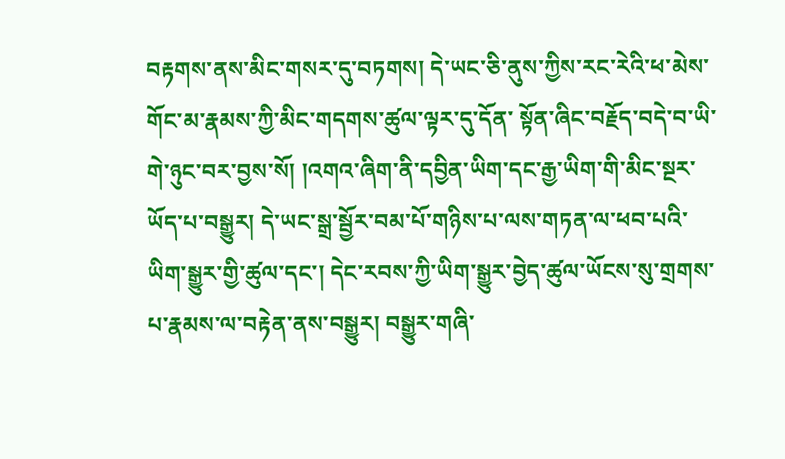བརྟགས་ནས་མིང་གསར་དུ་བཏགས། དེ་ཡང་ཅི་ནུས་ཀྱིས་རང་རེའི་ཕ་མེས་གོང་མ་རྣམས་ཀྱི་མིང་གདགས་ཚུལ་ལྟར་དུ་དོན་ སྟོན་ཞིང་བརྗོད་བདེ་བ་ཡི་གེ་ཉུང་བར་བྱས་སོ། །འགའ་ཞིག་ནི་དབྱིན་ཡིག་དང་རྒྱ་ཡིག་གི་མིང་སྔར་ཡོད་པ་བསྒྱུར། དེ་ཡང་སྒྲ་སྦྱོར་བམ་པོ་གཉིས་པ་ལས་གཏན་ལ་ཕབ་པའི་ཡིག་སྒྱུར་གྱི་ཚུལ་དང་། དེང་རབས་ཀྱི་ཡིག་སྒྱུར་བྱེད་ཚུལ་ཡོངས་སུ་གྲགས་པ་རྣམས་ལ་བརྟེན་ནས་བསྒྱུར། བསྒྱུར་གཞི་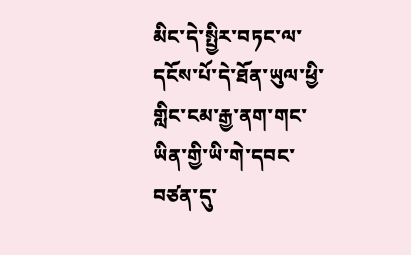མིང་དེ་སྤྱིར་བཏང་ལ་དངོས་པོ་དེ་ཐོན་ཡུལ་ཕྱི་གླིང་ངམ་རྒྱ་ནག་གང་ ཡིན་གྱི་ཡི་གེ་དབང་བཙན་དུ་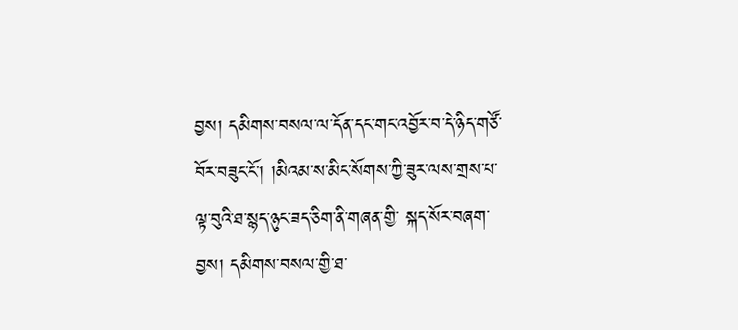བྱས། དམིགས་བསལ་ལ་དོན་དང་གང་འབྱོར་བ་དེ་ཉིད་གཙོ་བོར་བཟུང་ངོ་། །མིའམ་ས་མིང་སོགས་ཀྱི་ཟུར་ལས་གྲས་པ་ལྟ་བུའི་ཐ་སྙད་ཉུང་ཟད་ཅིག་ནི་གཞན་གྱི་ སྐད་སོར་བཞག་བྱས། དམིགས་བསལ་གྱི་ཐ་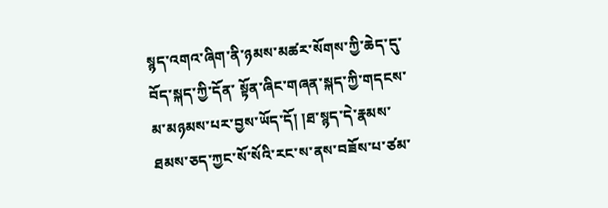སྙད་འགའ་ཞིག་ནི་ཉམས་མཚར་སོགས་ཀྱི་ཆེད་དུ་བོད་སྐད་ཀྱི་དོན་ སྟོན་ཞིང་གཞན་སྐད་ཀྱི་གདངས་མ་མཉམས་པར་བྱས་ཡོད་དོ། །ཐ་སྙད་དེ་རྣམས་ཐམས་ཅད་ཀྱང་སོ་སོའི་རང་ས་ནས་བཟོས་པ་ཙམ་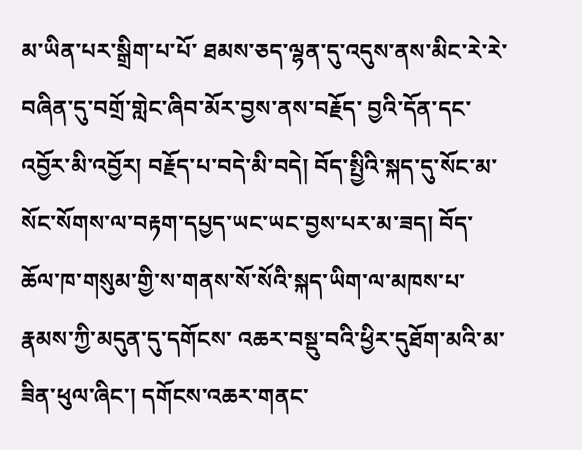མ་ཡིན་པར་སྒྲིག་པ་པོ་ ཐམས་ཅད་ལྷན་དུ་འདུས་ནས་མིང་རེ་རེ་བཞིན་དུ་བགྲོ་གླེང་ཞིབ་མོར་བྱས་ནས་བརྗོད་ བྱའི་དོན་དང་འབྱོར་མི་འབྱོར། བརྗོད་པ་བདེ་མི་བདེ། བོད་སྤྱིའི་སྐད་དུ་སོང་མ་སོང་སོགས་ལ་བརྟག་དཔྱད་ཡང་ཡང་བྱས་པར་མ་ཟད། བོད་ཆོལ་ཁ་གསུམ་གྱི་ས་གནས་སོ་སོའི་སྐད་ཡིག་ལ་མཁས་པ་རྣམས་ཀྱི་མདུན་དུ་དགོངས་ འཆར་བསྡུ་བའི་ཕྱིར་དུཐོག་མའི་མ་ཟིན་ཕུལ་ཞིང་། དགོངས་འཆར་གནང་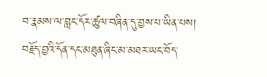བ་རྣམས་ལ་བླང་དོར་ཚུལ་བཞིན་དུ་བྱས་པ་ཡིན་པས། བརྗོད་བྱའི་དོན་དང་མཐུན་ཞིང་མ་མཐར་ཡང་བོད་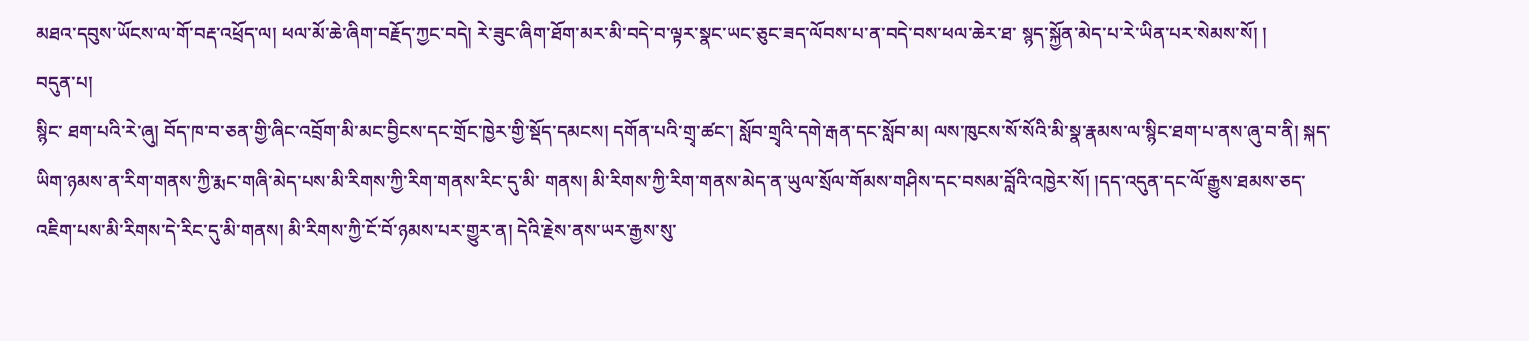མཐའ་དབུས་ཡོངས་ལ་གོ་བརྡ་འཕྲོད་ལ། ཕལ་མོ་ཆེ་ཞིག་བརྗོད་ཀྱང་བདེ། རེ་ཟུང་ཞིག་ཐོག་མར་མི་བདེ་བ་ལྟར་སྣང་ཡང་ཅུང་ཟད་ལོབས་པ་ན་བདེ་བས་ཕལ་ཆེར་ཐ་ སྙད་སྐྱོན་མེད་པ་རེ་ཡིན་པར་སེམས་སོ། །
བདུན་པ།
སྙིང་ ཐག་པའི་རེ་ཞུ། བོད་ཁ་བ་ཅན་གྱི་ཞིང་འབྲོག་མི་མང་བྱིངས་དང་གྲོང་ཁྱེར་གྱི་སྡོད་དམངས། དགོན་པའི་གྲྭ་ཚང་། སློབ་གྲྭའི་དགེ་རྒན་དང་སློབ་མ། ལས་ཁུངས་སོ་སོའི་མི་སྣ་རྣམས་ལ་སྙིང་ཐག་པ་ནས་ཞུ་བ་ནི། སྐད་ཡིག་ཉམས་ན་རིག་གནས་ཀྱི་རྨང་གཞི་མེད་པས་མི་རིགས་ཀྱི་རིག་གནས་རིང་དུ་མི་ གནས། མི་རིགས་ཀྱི་རིག་གནས་མེད་ན་ཡུལ་སྲོལ་གོམས་གཤིས་དང་བསམ་བློའི་འཁྱེར་སོ། །དད་འདུན་དང་ལོ་རྒྱུས་ཐམས་ཅད་འཇིག་པས་མི་རིགས་དེ་རིང་དུ་མི་གནས། མི་རིགས་ཀྱི་ངོ་བོ་ཉམས་པར་གྱུར་ན། དེའི་རྗེས་ནས་ཡར་རྒྱས་སུ་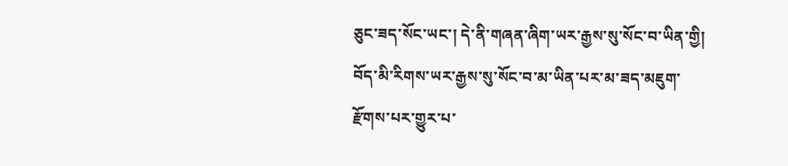ཅུང་ཟད་སོང་ཡང་། དེ་ནི་གཞན་ཞིག་ཡར་རྒྱས་སུ་སོང་བ་ཡིན་གྱི། བོད་མི་རིགས་ཡར་རྒྱས་སུ་སོང་བ་མ་ཡིན་པར་མ་ཟད་མཇུག་རྫོགས་པར་གྱུར་པ་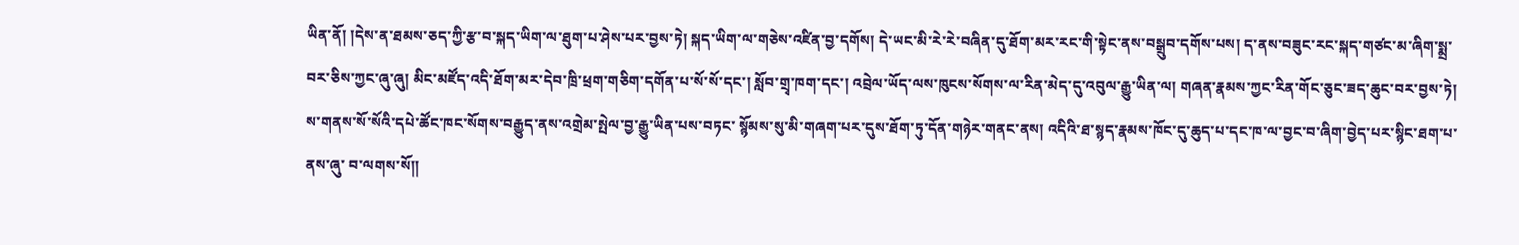ཡིན་ནོ། །དེས་ན་ཐམས་ཅད་ཀྱི་རྩ་བ་སྐད་ཡིག་ལ་ཐུག་པ་ཤེས་པར་བྱས་ཏེ། སྐད་ཡིག་ལ་གཅེས་འཛིན་བྱ་དགོས། དེ་ཡང་མི་རེ་རེ་བཞིན་དུ་ཐོག་མར་རང་གི་སྟེང་ནས་བསྒྲུབ་དགོས་པས། ད་ནས་བཟུང་རང་སྐད་གཙང་མ་ཞིག་སྨྲ་བར་ཅིས་ཀྱང་ཞུ་ཞུ། མིང་མཛོད་འདི་ཐོག་མར་དེབ་ཁྲི་ཕྲག་གཅིག་དགོན་པ་སོ་སོ་དང་། སློབ་གྲྭ་ཁག་དང་། འབྲེལ་ཡོད་ལས་ཁུངས་སོགས་ལ་རིན་མེད་དུ་འབུལ་རྒྱུ་ཡིན་ལ། གཞན་རྣམས་ཀྱང་རིན་གོང་ཅུང་ཟད་ཆུང་བར་བྱས་ཏེ། ས་གནས་སོ་སོའི་དཔེ་ཚོང་ཁང་སོགས་བརྒྱུད་ནས་འགྲེམ་སྤེལ་བྱ་རྒྱུ་ཡིན་པས་བཏང་ སྙོམས་སུ་མི་གཞག་པར་དུས་ཐོག་ཏུ་དོན་གཉེར་གནང་ནས། འདིའི་ཐ་སྙད་རྣམས་ཁོང་དུ་ཆུད་པ་དང་ཁ་ལ་བྱང་བ་ཞིག་བྱེད་པར་སྙིང་ཐག་པ་ནས་ཞུ་ བ་ལགས་སོ།།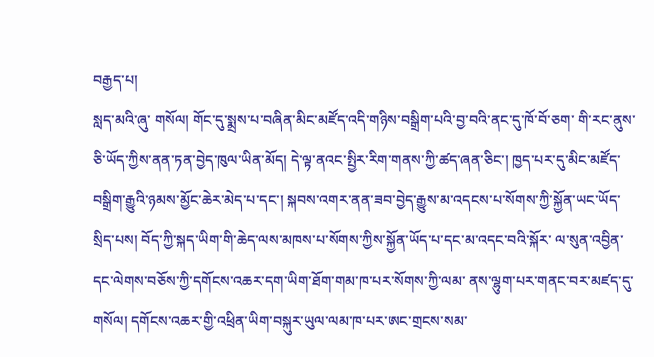བརྒྱད་པ།
སླད་མའི་ཞུ་ གསོལ། གོང་དུ་སྨྲས་པ་བཞིན་མིང་མཛོད་འདི་གཉིས་བསྒྲིག་པའི་བྱ་བའི་ནང་དུ་ཁོ་བོ་ཅག་ གི་རང་ནུས་ཅི་ཡོད་ཀྱིས་ནན་ཏན་བྱེད་ཁུལ་ཡིན་མོད། དེ་ལྟ་ནའང་སྤྱིར་རིག་གནས་ཀྱི་ཚད་ཞན་ཅིང་། ཁྱད་པར་དུ་མིང་མཛོད་བསྒྲིག་རྒྱུའི་ཉམས་མྱོང་ཆེར་མེད་པ་དང་། སྐབས་འགར་ནན་ཟབ་བྱེད་རྒྱུས་མ་འདངས་པ་སོགས་ཀྱི་སྐྱོན་ཡང་ཡོད་སྲིད་པས། བོད་ཀྱི་སྐད་ཡིག་གི་ཆེད་ལས་མཁས་པ་སོགས་ཀྱིས་སྐྱོན་ཡོད་པ་དང་མ་འདང་བའི་སྐོར་ ལ་སུན་འབྱིན་དང་ལེགས་བཅོས་ཀྱི་དགོངས་འཆར་དག་ཡིག་ཐོག་གམ་ཁ་པར་སོགས་ཀྱི་ལམ་ ནས་ལྷུག་པར་གནང་བར་མཛད་དུ་གསོལ། དགོངས་འཆར་གྱི་འཕྲིན་ཡིག་བསྐུར་ཡུལ་ལམ་ཁ་པར་ཨང་གྲངས་སམ་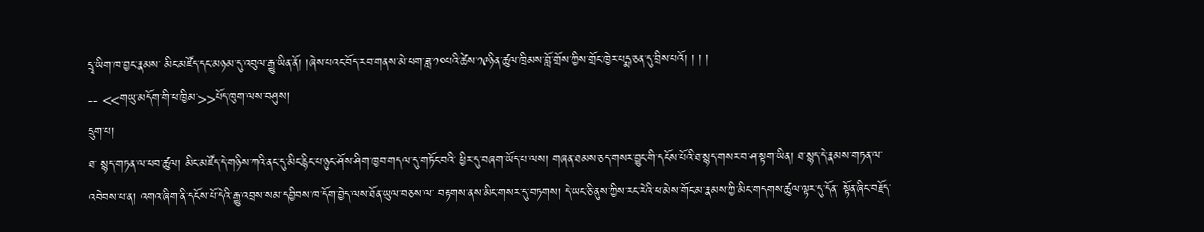དྲྭ་ཡིག་ཁ་བྱང་རྣམས་ མིང་མཛོད་དང་མཉམ་དུ་འབུལ་རྒྱུ་ཡིན་ནོ། །ཞེས་པའང་བོད་རབ་གནས་མེ་ཕག་ཟླ་༡༠པའི་ཚེས་༡༩ཉིན་ཚུལ་ཁྲིམས་བློ་གྲོས་ཀྱིས་གྲོང་ཁྱེར་པདྨ་ཅན་དུ་བྲིས་པའོ། ། ། །
-- <<གཡུ་མདོག་གི་ཕ་ཁྱིམ་>>པོད་ཁུག་ལས་བཤུས།
དྲུག་པ།
ཐ་ སྙད་གཏན་ལ་ཕབ་ཚུལ། མིང་མཛོད་དེ་གཉིས་ཀའི་ནང་དུ་མིང་རྙིང་པ་ཉུང་ཤོས་ཤིག་ཁྱབ་གདལ་དུ་གཏོང་བའི་ ཕྱིར་དུ་བཞག་ཡོད་པ་ལས། གཞན་ཐམས་ཅད་གསར་བྱུང་གི་དངོས་པོའི་ཐ་སྙད་གསར་བ་ཤ་སྟག་ཡིན། ཐ་སྙད་དེ་རྣམས་གཏན་ལ་འབེབས་པ་ན། འགའ་ཞིག་ནི་དངོས་པོ་དེའི་རྒྱུ་འབྲས་སམ་དབྱིབས་ཁ་དོག་བྱེད་ལས་ཐོན་ཡུལ་བཅས་ལ་ བརྟགས་ནས་མིང་གསར་དུ་བཏགས། དེ་ཡང་ཅི་ནུས་ཀྱིས་རང་རེའི་ཕ་མེས་གོང་མ་རྣམས་ཀྱི་མིང་གདགས་ཚུལ་ལྟར་དུ་དོན་ སྟོན་ཞིང་བརྗོད་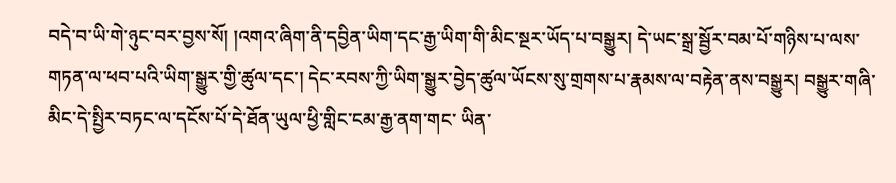བདེ་བ་ཡི་གེ་ཉུང་བར་བྱས་སོ། །འགའ་ཞིག་ནི་དབྱིན་ཡིག་དང་རྒྱ་ཡིག་གི་མིང་སྔར་ཡོད་པ་བསྒྱུར། དེ་ཡང་སྒྲ་སྦྱོར་བམ་པོ་གཉིས་པ་ལས་གཏན་ལ་ཕབ་པའི་ཡིག་སྒྱུར་གྱི་ཚུལ་དང་། དེང་རབས་ཀྱི་ཡིག་སྒྱུར་བྱེད་ཚུལ་ཡོངས་སུ་གྲགས་པ་རྣམས་ལ་བརྟེན་ནས་བསྒྱུར། བསྒྱུར་གཞི་མིང་དེ་སྤྱིར་བཏང་ལ་དངོས་པོ་དེ་ཐོན་ཡུལ་ཕྱི་གླིང་ངམ་རྒྱ་ནག་གང་ ཡིན་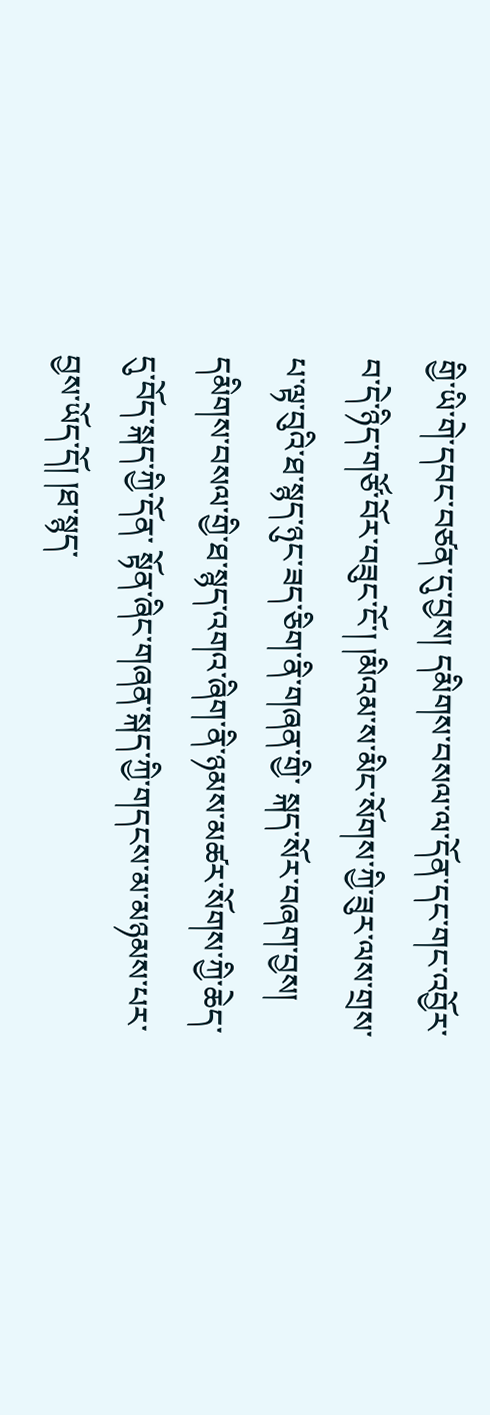གྱི་ཡི་གེ་དབང་བཙན་དུ་བྱས། དམིགས་བསལ་ལ་དོན་དང་གང་འབྱོར་བ་དེ་ཉིད་གཙོ་བོར་བཟུང་ངོ་། །མིའམ་ས་མིང་སོགས་ཀྱི་ཟུར་ལས་གྲས་པ་ལྟ་བུའི་ཐ་སྙད་ཉུང་ཟད་ཅིག་ནི་གཞན་གྱི་ སྐད་སོར་བཞག་བྱས། དམིགས་བསལ་གྱི་ཐ་སྙད་འགའ་ཞིག་ནི་ཉམས་མཚར་སོགས་ཀྱི་ཆེད་དུ་བོད་སྐད་ཀྱི་དོན་ སྟོན་ཞིང་གཞན་སྐད་ཀྱི་གདངས་མ་མཉམས་པར་བྱས་ཡོད་དོ། །ཐ་སྙད་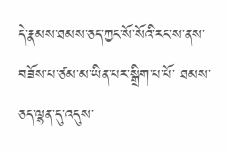དེ་རྣམས་ཐམས་ཅད་ཀྱང་སོ་སོའི་རང་ས་ནས་བཟོས་པ་ཙམ་མ་ཡིན་པར་སྒྲིག་པ་པོ་ ཐམས་ཅད་ལྷན་དུ་འདུས་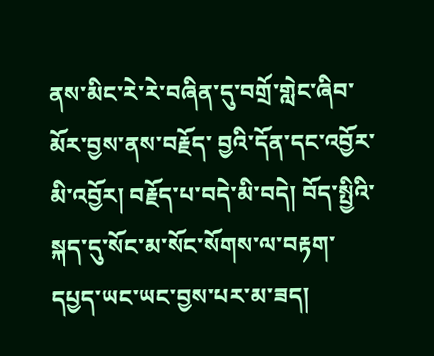ནས་མིང་རེ་རེ་བཞིན་དུ་བགྲོ་གླེང་ཞིབ་མོར་བྱས་ནས་བརྗོད་ བྱའི་དོན་དང་འབྱོར་མི་འབྱོར། བརྗོད་པ་བདེ་མི་བདེ། བོད་སྤྱིའི་སྐད་དུ་སོང་མ་སོང་སོགས་ལ་བརྟག་དཔྱད་ཡང་ཡང་བྱས་པར་མ་ཟད།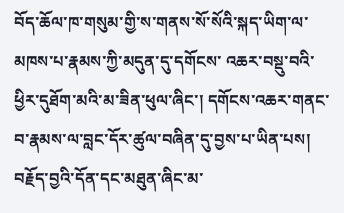བོད་ཆོལ་ཁ་གསུམ་གྱི་ས་གནས་སོ་སོའི་སྐད་ཡིག་ལ་མཁས་པ་རྣམས་ཀྱི་མདུན་དུ་དགོངས་ འཆར་བསྡུ་བའི་ཕྱིར་དུཐོག་མའི་མ་ཟིན་ཕུལ་ཞིང་། དགོངས་འཆར་གནང་བ་རྣམས་ལ་བླང་དོར་ཚུལ་བཞིན་དུ་བྱས་པ་ཡིན་པས། བརྗོད་བྱའི་དོན་དང་མཐུན་ཞིང་མ་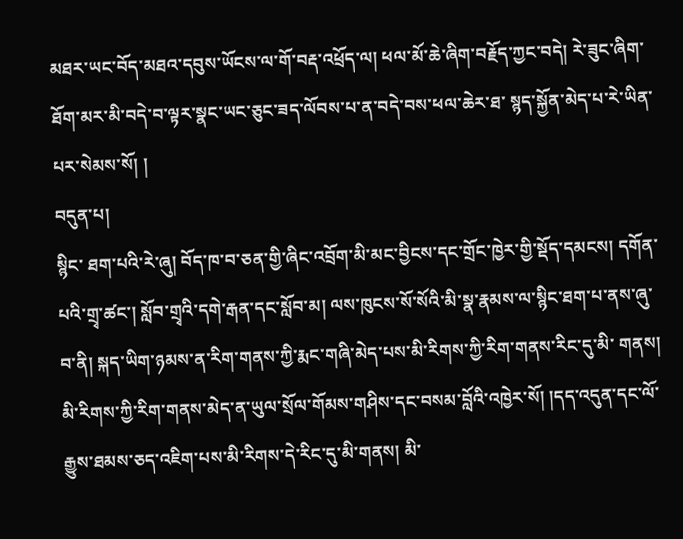མཐར་ཡང་བོད་མཐའ་དབུས་ཡོངས་ལ་གོ་བརྡ་འཕྲོད་ལ། ཕལ་མོ་ཆེ་ཞིག་བརྗོད་ཀྱང་བདེ། རེ་ཟུང་ཞིག་ཐོག་མར་མི་བདེ་བ་ལྟར་སྣང་ཡང་ཅུང་ཟད་ལོབས་པ་ན་བདེ་བས་ཕལ་ཆེར་ཐ་ སྙད་སྐྱོན་མེད་པ་རེ་ཡིན་པར་སེམས་སོ། །
བདུན་པ།
སྙིང་ ཐག་པའི་རེ་ཞུ། བོད་ཁ་བ་ཅན་གྱི་ཞིང་འབྲོག་མི་མང་བྱིངས་དང་གྲོང་ཁྱེར་གྱི་སྡོད་དམངས། དགོན་པའི་གྲྭ་ཚང་། སློབ་གྲྭའི་དགེ་རྒན་དང་སློབ་མ། ལས་ཁུངས་སོ་སོའི་མི་སྣ་རྣམས་ལ་སྙིང་ཐག་པ་ནས་ཞུ་བ་ནི། སྐད་ཡིག་ཉམས་ན་རིག་གནས་ཀྱི་རྨང་གཞི་མེད་པས་མི་རིགས་ཀྱི་རིག་གནས་རིང་དུ་མི་ གནས། མི་རིགས་ཀྱི་རིག་གནས་མེད་ན་ཡུལ་སྲོལ་གོམས་གཤིས་དང་བསམ་བློའི་འཁྱེར་སོ། །དད་འདུན་དང་ལོ་རྒྱུས་ཐམས་ཅད་འཇིག་པས་མི་རིགས་དེ་རིང་དུ་མི་གནས། མི་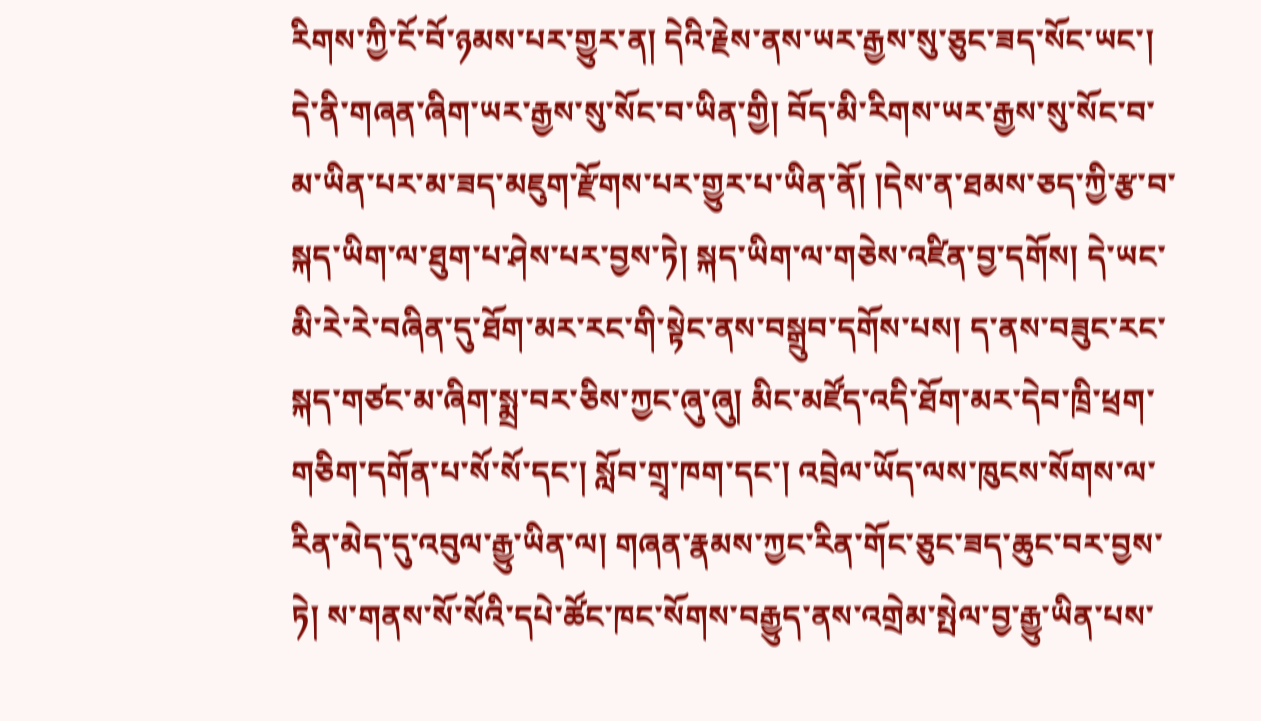རིགས་ཀྱི་ངོ་བོ་ཉམས་པར་གྱུར་ན། དེའི་རྗེས་ནས་ཡར་རྒྱས་སུ་ཅུང་ཟད་སོང་ཡང་། དེ་ནི་གཞན་ཞིག་ཡར་རྒྱས་སུ་སོང་བ་ཡིན་གྱི། བོད་མི་རིགས་ཡར་རྒྱས་སུ་སོང་བ་མ་ཡིན་པར་མ་ཟད་མཇུག་རྫོགས་པར་གྱུར་པ་ཡིན་ནོ། །དེས་ན་ཐམས་ཅད་ཀྱི་རྩ་བ་སྐད་ཡིག་ལ་ཐུག་པ་ཤེས་པར་བྱས་ཏེ། སྐད་ཡིག་ལ་གཅེས་འཛིན་བྱ་དགོས། དེ་ཡང་མི་རེ་རེ་བཞིན་དུ་ཐོག་མར་རང་གི་སྟེང་ནས་བསྒྲུབ་དགོས་པས། ད་ནས་བཟུང་རང་སྐད་གཙང་མ་ཞིག་སྨྲ་བར་ཅིས་ཀྱང་ཞུ་ཞུ། མིང་མཛོད་འདི་ཐོག་མར་དེབ་ཁྲི་ཕྲག་གཅིག་དགོན་པ་སོ་སོ་དང་། སློབ་གྲྭ་ཁག་དང་། འབྲེལ་ཡོད་ལས་ཁུངས་སོགས་ལ་རིན་མེད་དུ་འབུལ་རྒྱུ་ཡིན་ལ། གཞན་རྣམས་ཀྱང་རིན་གོང་ཅུང་ཟད་ཆུང་བར་བྱས་ཏེ། ས་གནས་སོ་སོའི་དཔེ་ཚོང་ཁང་སོགས་བརྒྱུད་ནས་འགྲེམ་སྤེལ་བྱ་རྒྱུ་ཡིན་པས་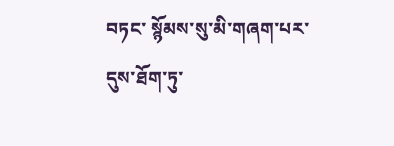བཏང་ སྙོམས་སུ་མི་གཞག་པར་དུས་ཐོག་ཏུ་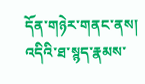དོན་གཉེར་གནང་ནས། འདིའི་ཐ་སྙད་རྣམས་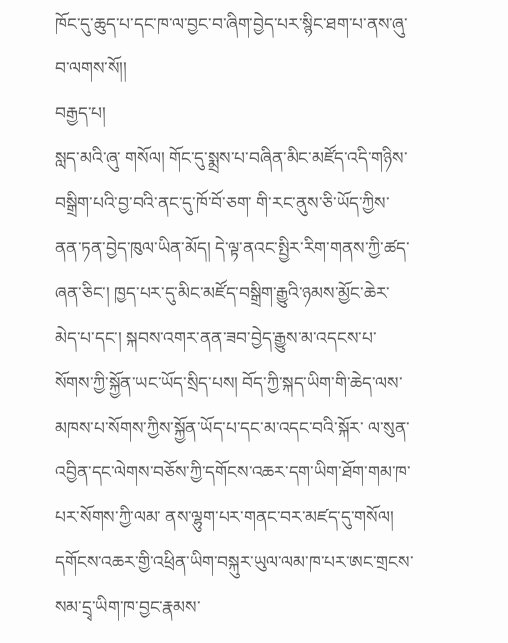ཁོང་དུ་ཆུད་པ་དང་ཁ་ལ་བྱང་བ་ཞིག་བྱེད་པར་སྙིང་ཐག་པ་ནས་ཞུ་ བ་ལགས་སོ།།
བརྒྱད་པ།
སླད་མའི་ཞུ་ གསོལ། གོང་དུ་སྨྲས་པ་བཞིན་མིང་མཛོད་འདི་གཉིས་བསྒྲིག་པའི་བྱ་བའི་ནང་དུ་ཁོ་བོ་ཅག་ གི་རང་ནུས་ཅི་ཡོད་ཀྱིས་ནན་ཏན་བྱེད་ཁུལ་ཡིན་མོད། དེ་ལྟ་ནའང་སྤྱིར་རིག་གནས་ཀྱི་ཚད་ཞན་ཅིང་། ཁྱད་པར་དུ་མིང་མཛོད་བསྒྲིག་རྒྱུའི་ཉམས་མྱོང་ཆེར་མེད་པ་དང་། སྐབས་འགར་ནན་ཟབ་བྱེད་རྒྱུས་མ་འདངས་པ་སོགས་ཀྱི་སྐྱོན་ཡང་ཡོད་སྲིད་པས། བོད་ཀྱི་སྐད་ཡིག་གི་ཆེད་ལས་མཁས་པ་སོགས་ཀྱིས་སྐྱོན་ཡོད་པ་དང་མ་འདང་བའི་སྐོར་ ལ་སུན་འབྱིན་དང་ལེགས་བཅོས་ཀྱི་དགོངས་འཆར་དག་ཡིག་ཐོག་གམ་ཁ་པར་སོགས་ཀྱི་ལམ་ ནས་ལྷུག་པར་གནང་བར་མཛད་དུ་གསོལ། དགོངས་འཆར་གྱི་འཕྲིན་ཡིག་བསྐུར་ཡུལ་ལམ་ཁ་པར་ཨང་གྲངས་སམ་དྲྭ་ཡིག་ཁ་བྱང་རྣམས་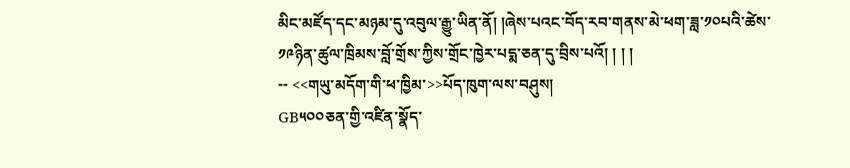མིང་མཛོད་དང་མཉམ་དུ་འབུལ་རྒྱུ་ཡིན་ནོ། །ཞེས་པའང་བོད་རབ་གནས་མེ་ཕག་ཟླ་༡༠པའི་ཚེས་༡༩ཉིན་ཚུལ་ཁྲིམས་བློ་གྲོས་ཀྱིས་གྲོང་ཁྱེར་པདྨ་ཅན་དུ་བྲིས་པའོ། ། ། །
-- <<གཡུ་མདོག་གི་ཕ་ཁྱིམ་>>པོད་ཁུག་ལས་བཤུས།
GB༥༠༠ཅན་གྱི་འཛིན་སྣོད་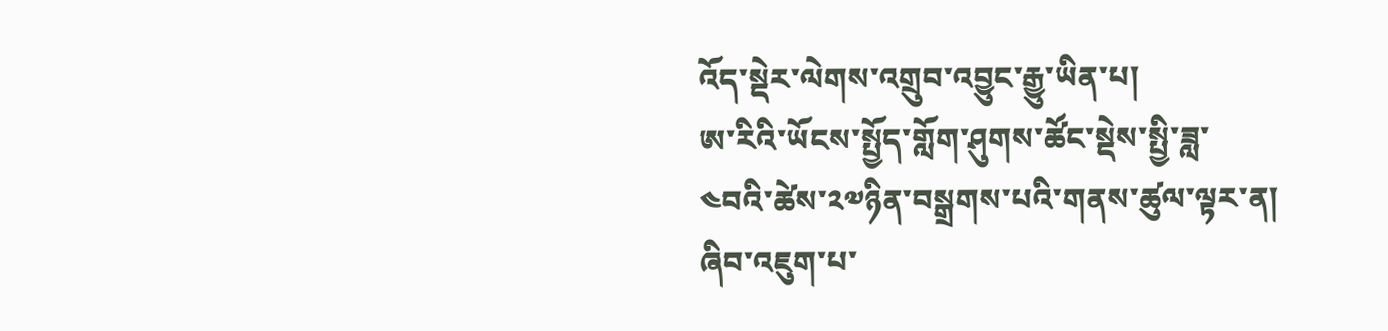འོད་སྡེར་ལེགས་འགྲུབ་འབྱུང་རྒྱུ་ཡིན་པ།
ཨ་རིའི་ཡོངས་སྤྱོད་གློག་ཤུགས་ཚོང་སྡེས་སྤྱི་ཟླ་༤བའི་ཚེས་༢༧ཉིན་བསྒྲགས་པའི་གནས་ཚུལ་ལྟར་ན། ཞིབ་འཇུག་པ་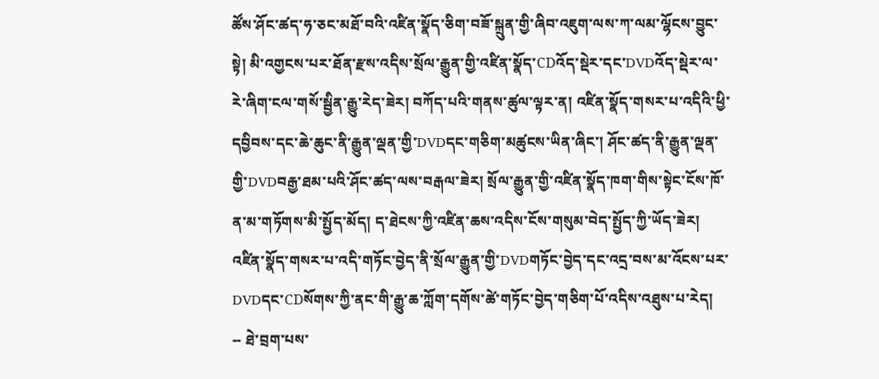ཚོས་ཤོང་ཚད་ཧ་ཅང་མཐོ་བའི་འཛིན་སྣོད་ཅིག་བཟོ་སྐྲུན་གྱི་ཞིབ་འཇུག་ལས་ཀ་ལམ་ལྷོངས་བྱུང་སྟེ། མི་འགྱངས་པར་ཐོན་རྫས་འདིས་སྲོལ་རྒྱུན་གྱི་འཛིན་སྣོད་CDའོད་སྡེར་དང་DVDའོད་སྡེར་ལ་རེ་ཞིག་ངལ་གསོ་སྦྱིན་རྒྱུ་རེད་ཟེར། བཀོད་པའི་གནས་ཚུལ་ལྟར་ན། འཛིན་སྣོད་གསར་པ་འདིའི་ཕྱི་དབྱིབས་དང་ཆེ་ཆུང་ནི་རྒྱུན་ལྡན་གྱི་DVDདང་གཅིག་མཚུངས་ཡིན་ཞིང་། ཤོང་ཚད་ནི་རྒྱུན་ལྡན་གྱི་DVDབརྒྱ་ཐམ་པའི་ཤོང་ཚད་ལས་བརྒལ་ཟེར། སྲོལ་རྒྱུན་གྱི་འཛིན་སྣོད་ཁག་གིས་སྟེང་ངོས་ཁོ་ན་མ་གཏོགས་མི་སྤྱོད་མོད། ད་ཐེངས་ཀྱི་འཛིན་ཆས་འདིས་ངོས་གསུམ་བེད་སྤྱོད་ཀྱི་ཡོད་ཟེར། འཛིན་སྣོད་གསར་པ་འདི་གཏོང་བྱེད་ནི་སྲོལ་རྒྱུན་གྱི་DVDགཏོང་བྱེད་དང་འདྲ་བས་མ་འོངས་པར་DVDདང་CDསོགས་ཀྱི་ནང་གི་རྒྱུ་ཆ་ཀློག་དགོས་ཚེ་གཏོང་བྱེད་གཅིག་པོ་འདིས་འཐུས་པ་རེད།
-- ཐེ་བྲག་པས་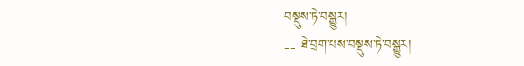བསྡུས་ཏེ་བསྒྱུར།
-- ཐེ་བྲག་པས་བསྡུས་ཏེ་བསྒྱུར།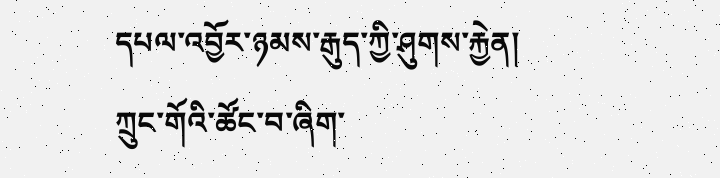དཔལ་འབྱོར་ཉམས་རྒུད་ཀྱི་ཤུགས་རྐྱེན།
ཀྲུང་གོའི་ཚོང་བ་ཞིག་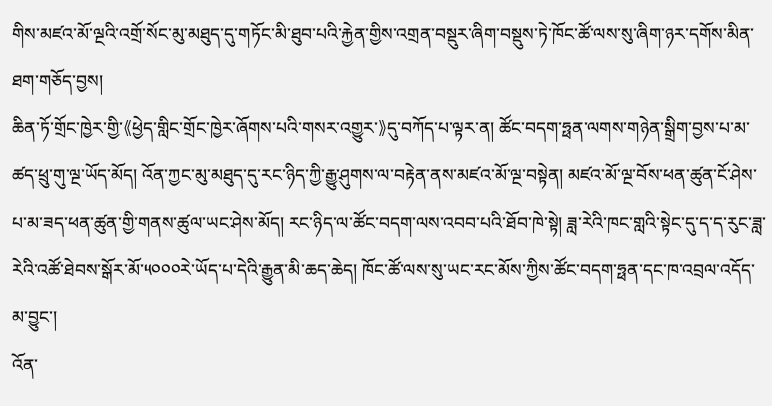གིས་མཛའ་མོ་ལྔའི་འགྲོ་སོང་མུ་མཐུད་དུ་གཏོང་མི་ཐུབ་པའི་རྐྱེན་གྱིས་འགྲན་བསྡུར་ཞིག་བསྡུས་ཏེ་ཁོང་ཚོ་ལས་སུ་ཞིག་ཉར་དགོས་མིན་ཐག་གཅོད་བྱས།
ཆིན་ཏོ་གྲོང་ཁྱེར་གྱི་《ཕྱེད་གླིང་གྲོང་ཁྱེར་ཞོགས་པའི་གསར་འགྱུར་》དུ་བཀོད་པ་ལྟར་ན། ཚོང་བདག་ཧྥན་ལགས་གཉེན་སྒྲིག་བྱས་པ་མ་ཚད་ཕྲུ་གུ་ལྔ་ཡོད་མོད། འོན་ཀྱང་མུ་མཐུད་དུ་རང་ཉིད་ཀྱི་རྒྱུ་ཤུགས་ལ་བརྟེན་ནས་མཛའ་མོ་ལྔ་བསྟེན། མཛའ་མོ་ལྔ་བོས་ཕན་ཚུན་ངོ་ཤེས་པ་མ་ཟད་ཕན་ཚུན་གྱི་གནས་ཚུལ་ཡང་ཤེས་མོད། རང་ཉིད་ལ་ཚོང་བདག་ལས་འབབ་པའི་ཐོབ་ཁེ་སྟེ། ཟླ་རེའི་ཁང་གླའི་སྟེང་དུ་ད་ད་རུང་ཟླ་རེའི་འཚོ་ཐེབས་སྒོར་མོ་༥༠༠༠རེ་ཡོད་པ་དེའི་རྒྱུན་མི་ཆད་ཆེད། ཁོང་ཚོ་ལས་སུ་ཡང་རང་མོས་ཀྱིས་ཚོང་བདག་ཧྥན་དང་ཁ་འབྲལ་འདོད་མ་བྱུང་།
འོན་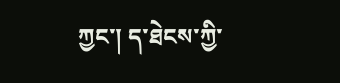ཀྱང་། ད་ཐེངས་ཀྱི་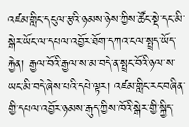འཛམ་གླིང་དངུལ་རྩའི་ཉམས་ཉེས་ཀྱིས་ཚོང་སྡེ་དང་མི་སྒེར་ཡོང་ལ་དཔལ་འབྱོར་ཐོག་དཀའ་ངལ་སྤྲད་ཡོད་རྐྱེན། རྒྱལ་བོའི་རྒྱལ་ས་མ་བདེ་ན་སྤྲང་བོའི་ཉལ་ས་ཡང་མི་བདེ་ཞེས་པའི་དཔེ་ལྟར། འཛམ་གླིང་རང་བཞིན་གྱི་དཔལ་འབྱོར་ཉམས་རྒུད་ཀྱིས་ཁོའི་སྒེར་གྱི་སྐྱིད་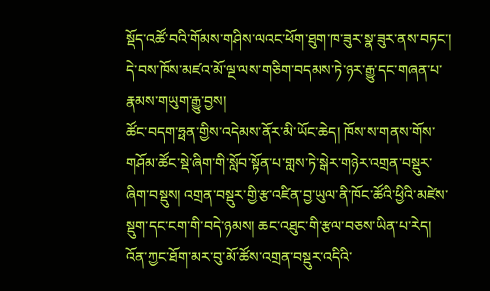སྡོད་འཚོ་བའི་གོམས་གཤིས་ལའང་ཕོག་ཐུག་ཁ་ཟུར་སྣ་ཟུར་ནས་བཏང་། དེ་བས་ཁོས་མཛའ་མོ་ལྔ་ལས་གཅིག་བདམས་ཏེ་ཉར་རྒྱུ་དང་གཞན་པ་རྣམས་གཡུག་རྒྱུ་བྱས།
ཚོང་བདག་ཧྥན་གྱིས་འདེམས་ནོར་མི་ཡོང་ཆེད། ཁོས་ས་གནས་གོས་གཤོམ་ཚོང་སྡེ་ཞིག་གི་སློབ་སྟོན་པ་གླས་ཏེ་སྒེར་གཉེར་འགྲན་བསྡུར་ཞིག་བསྡུས། འགྲན་བསྡུར་གྱི་རྩ་འཛིན་བྱ་ཡུལ་ནི་ཁོང་ཚོའི་ཕྱིའི་མཛེས་སྡུག་དང་ངག་གི་བདེ་ཉམས། ཆང་འཐུང་གི་རྩལ་བཅས་ཡིན་པ་རེད། འོན་ཀྱང་ཐོག་མར་བུ་མོ་ཚོས་འགྲན་བསྡུར་འདིའི་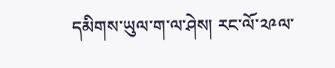དམིགས་ཡུལ་ག་ལ་ཤེས། རང་ལོ་༢༩ལ་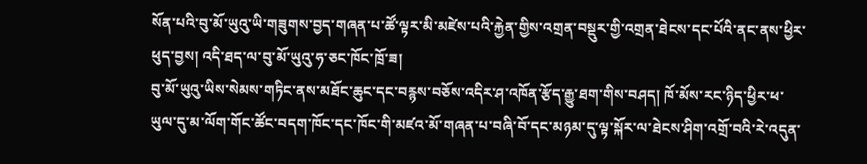སོན་པའི་བུ་མོ་ཡུའུ་ཡི་གཟུགས་བྱད་གཞན་པ་ཚོ་ལྟར་མི་མཛེས་པའི་རྐྱེན་གྱིས་འགྲན་བསྡུར་གྱི་འགྲན་ཐེངས་དང་པོའི་ནང་ནས་ཕྱིར་ཕུད་བྱས། འདི་ཐད་ལ་བུ་མོ་ཡུའུ་ཧ་ཅང་ཁོང་ཁྲོ་ཟ།
བུ་མོ་ཡུའུ་ཡིས་སེམས་གཏིང་ནས་མཐོང་ཆུང་དང་བརྙས་བཅོས་འདིར་ཤ་འཁོན་རྩོད་རྒྱུ་ཐག་གིས་བཤད། ཁོ་མོས་རང་ཉིད་ཕྱིར་ཕ་ཡུལ་དུ་མ་ལོག་གོང་ཚོང་བདག་ཁོང་དང་ཁོང་གི་མཛའ་མོ་གཞན་པ་བཞི་བོ་དང་མཉམ་དུ་ལྟ་སྐོར་ལ་ཐེངས་ཤིག་འགྲོ་བའི་རེ་འདུན་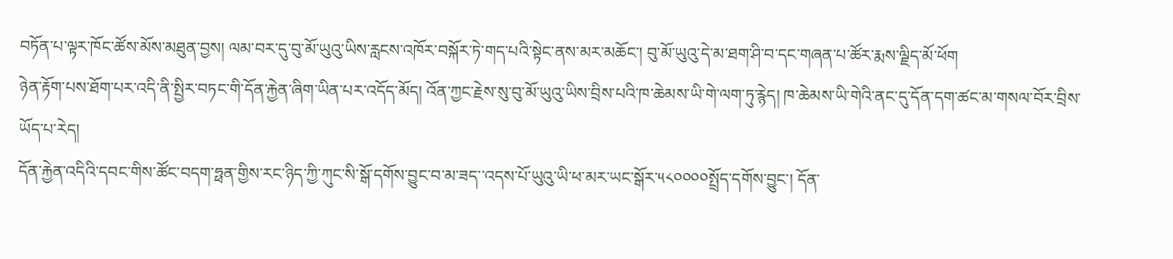བཏོན་པ་ལྟར་ཁོང་ཚོས་མོས་མཐུན་བྱས། ལམ་བར་དུ་བུ་མོ་ཡུའུ་ཡིས་རླངས་འཁོར་བསྐོར་ཏེ་གད་པའི་སྟེང་ནས་མར་མཆོང་། བུ་མོ་ཡུའུ་དེ་མ་ཐག་ཤི་བ་དང་གཞན་པ་ཚོར་རྨས་ལྗིད་མོ་ཕོག
ཉེན་རྟོག་པས་ཐོག་པར་འདི་ནི་སྤྱིར་བཏང་གི་དོན་རྐྱེན་ཞིག་ཡིན་པར་འདོད་མོད། འོན་ཀྱང་རྗེས་སུ་བུ་མོ་ཡུའུ་ཡིས་བྲིས་པའི་ཁ་ཆེམས་ཡི་གེ་ལག་ཏུ་རྙེད། ཁ་ཆེམས་ཡི་གེའི་ནང་དུ་དོན་དག་ཚང་མ་གསལ་བོར་བྲིས་ཡོད་པ་རེད།
དོན་རྐྱེན་འདིའི་དབང་གིས་ཚོང་བདག་ཧྥན་གྱིས་རང་ཉིད་ཀྱི་ཀུང་སི་སྒོ་དགོས་བྱུང་བ་མ་ཟད་་འདས་པོ་ཡུའུ་ཡི་ཕ་མར་ཡང་སྒོར་༥༨༠༠༠༠སྤྲོད་དགོས་བྱུང་། དོན་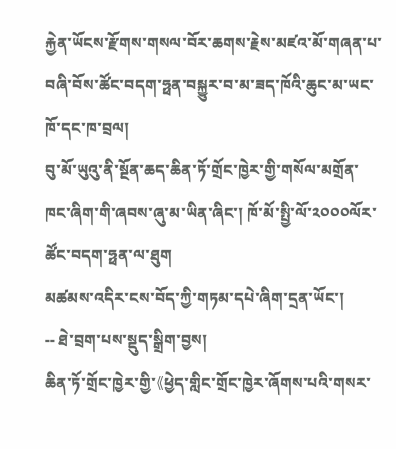རྐྱེན་ཡོངས་རྫོགས་གསལ་བོར་ཆགས་རྗེས་མཛའ་མོ་གཞན་པ་བཞི་བོས་ཚོང་བདག་ཧྥན་བསྐྱུར་བ་མ་ཟད་ཁོའི་ཆུང་མ་ཡང་ཁོ་དང་ཁ་བྲལ།
བུ་མོ་ཡུའུ་ནི་སྔོན་ཆད་ཆིན་ཏོ་གྲོང་ཁྱེར་གྱི་གསོལ་མགྲོན་ཁང་ཞིག་གི་ཞབས་ཞུ་མ་ཡིན་ཞིང་། ཁོ་མོ་སྤྱི་ལོ་༢༠༠༠ལོར་ཚོང་བདག་ཧྥན་ལ་ཐུག
མཚམས་འདིར་ངས་བོད་ཀྱི་གཏམ་དཔེ་ཞིག་དྲན་ཡོང་།
-- ཐེ་བྲག་པས་སྡུད་སྒྲིག་བྱས།
ཆིན་ཏོ་གྲོང་ཁྱེར་གྱི་《ཕྱེད་གླིང་གྲོང་ཁྱེར་ཞོགས་པའི་གསར་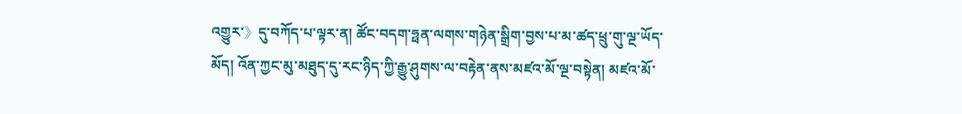འགྱུར་》དུ་བཀོད་པ་ལྟར་ན། ཚོང་བདག་ཧྥན་ལགས་གཉེན་སྒྲིག་བྱས་པ་མ་ཚད་ཕྲུ་གུ་ལྔ་ཡོད་མོད། འོན་ཀྱང་མུ་མཐུད་དུ་རང་ཉིད་ཀྱི་རྒྱུ་ཤུགས་ལ་བརྟེན་ནས་མཛའ་མོ་ལྔ་བསྟེན། མཛའ་མོ་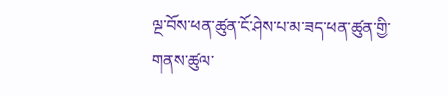ལྔ་བོས་ཕན་ཚུན་ངོ་ཤེས་པ་མ་ཟད་ཕན་ཚུན་གྱི་གནས་ཚུལ་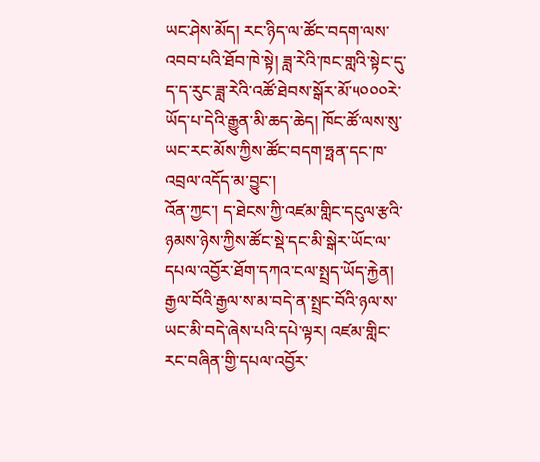ཡང་ཤེས་མོད། རང་ཉིད་ལ་ཚོང་བདག་ལས་འབབ་པའི་ཐོབ་ཁེ་སྟེ། ཟླ་རེའི་ཁང་གླའི་སྟེང་དུ་ད་ད་རུང་ཟླ་རེའི་འཚོ་ཐེབས་སྒོར་མོ་༥༠༠༠རེ་ཡོད་པ་དེའི་རྒྱུན་མི་ཆད་ཆེད། ཁོང་ཚོ་ལས་སུ་ཡང་རང་མོས་ཀྱིས་ཚོང་བདག་ཧྥན་དང་ཁ་འབྲལ་འདོད་མ་བྱུང་།
འོན་ཀྱང་། ད་ཐེངས་ཀྱི་འཛམ་གླིང་དངུལ་རྩའི་ཉམས་ཉེས་ཀྱིས་ཚོང་སྡེ་དང་མི་སྒེར་ཡོང་ལ་དཔལ་འབྱོར་ཐོག་དཀའ་ངལ་སྤྲད་ཡོད་རྐྱེན། རྒྱལ་བོའི་རྒྱལ་ས་མ་བདེ་ན་སྤྲང་བོའི་ཉལ་ས་ཡང་མི་བདེ་ཞེས་པའི་དཔེ་ལྟར། འཛམ་གླིང་རང་བཞིན་གྱི་དཔལ་འབྱོར་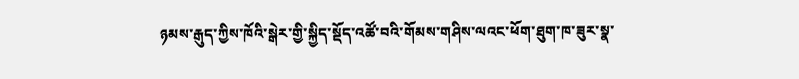ཉམས་རྒུད་ཀྱིས་ཁོའི་སྒེར་གྱི་སྐྱིད་སྡོད་འཚོ་བའི་གོམས་གཤིས་ལའང་ཕོག་ཐུག་ཁ་ཟུར་སྣ་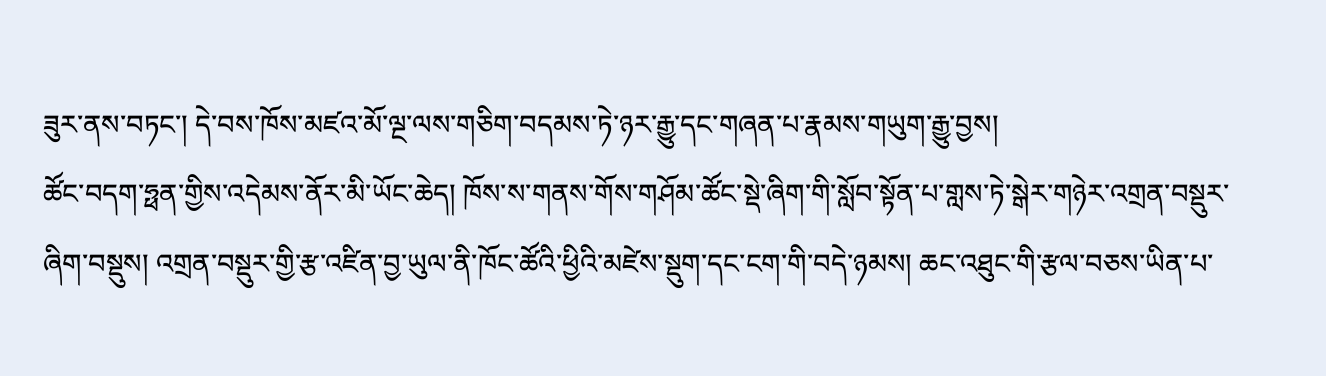ཟུར་ནས་བཏང་། དེ་བས་ཁོས་མཛའ་མོ་ལྔ་ལས་གཅིག་བདམས་ཏེ་ཉར་རྒྱུ་དང་གཞན་པ་རྣམས་གཡུག་རྒྱུ་བྱས།
ཚོང་བདག་ཧྥན་གྱིས་འདེམས་ནོར་མི་ཡོང་ཆེད། ཁོས་ས་གནས་གོས་གཤོམ་ཚོང་སྡེ་ཞིག་གི་སློབ་སྟོན་པ་གླས་ཏེ་སྒེར་གཉེར་འགྲན་བསྡུར་ཞིག་བསྡུས། འགྲན་བསྡུར་གྱི་རྩ་འཛིན་བྱ་ཡུལ་ནི་ཁོང་ཚོའི་ཕྱིའི་མཛེས་སྡུག་དང་ངག་གི་བདེ་ཉམས། ཆང་འཐུང་གི་རྩལ་བཅས་ཡིན་པ་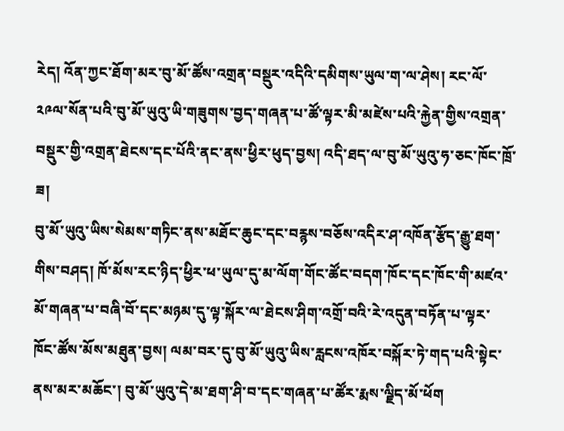རེད། འོན་ཀྱང་ཐོག་མར་བུ་མོ་ཚོས་འགྲན་བསྡུར་འདིའི་དམིགས་ཡུལ་ག་ལ་ཤེས། རང་ལོ་༢༩ལ་སོན་པའི་བུ་མོ་ཡུའུ་ཡི་གཟུགས་བྱད་གཞན་པ་ཚོ་ལྟར་མི་མཛེས་པའི་རྐྱེན་གྱིས་འགྲན་བསྡུར་གྱི་འགྲན་ཐེངས་དང་པོའི་ནང་ནས་ཕྱིར་ཕུད་བྱས། འདི་ཐད་ལ་བུ་མོ་ཡུའུ་ཧ་ཅང་ཁོང་ཁྲོ་ཟ།
བུ་མོ་ཡུའུ་ཡིས་སེམས་གཏིང་ནས་མཐོང་ཆུང་དང་བརྙས་བཅོས་འདིར་ཤ་འཁོན་རྩོད་རྒྱུ་ཐག་གིས་བཤད། ཁོ་མོས་རང་ཉིད་ཕྱིར་ཕ་ཡུལ་དུ་མ་ལོག་གོང་ཚོང་བདག་ཁོང་དང་ཁོང་གི་མཛའ་མོ་གཞན་པ་བཞི་བོ་དང་མཉམ་དུ་ལྟ་སྐོར་ལ་ཐེངས་ཤིག་འགྲོ་བའི་རེ་འདུན་བཏོན་པ་ལྟར་ཁོང་ཚོས་མོས་མཐུན་བྱས། ལམ་བར་དུ་བུ་མོ་ཡུའུ་ཡིས་རླངས་འཁོར་བསྐོར་ཏེ་གད་པའི་སྟེང་ནས་མར་མཆོང་། བུ་མོ་ཡུའུ་དེ་མ་ཐག་ཤི་བ་དང་གཞན་པ་ཚོར་རྨས་ལྗིད་མོ་ཕོག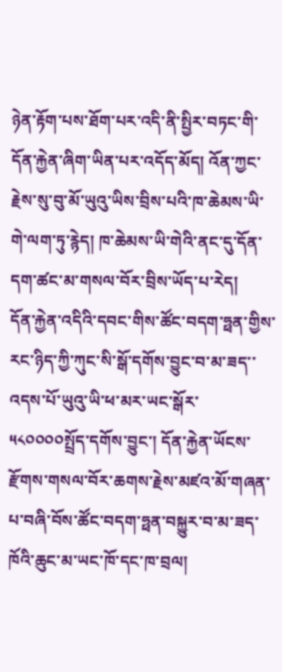ཉེན་རྟོག་པས་ཐོག་པར་འདི་ནི་སྤྱིར་བཏང་གི་དོན་རྐྱེན་ཞིག་ཡིན་པར་འདོད་མོད། འོན་ཀྱང་རྗེས་སུ་བུ་མོ་ཡུའུ་ཡིས་བྲིས་པའི་ཁ་ཆེམས་ཡི་གེ་ལག་ཏུ་རྙེད། ཁ་ཆེམས་ཡི་གེའི་ནང་དུ་དོན་དག་ཚང་མ་གསལ་བོར་བྲིས་ཡོད་པ་རེད།
དོན་རྐྱེན་འདིའི་དབང་གིས་ཚོང་བདག་ཧྥན་གྱིས་རང་ཉིད་ཀྱི་ཀུང་སི་སྒོ་དགོས་བྱུང་བ་མ་ཟད་་འདས་པོ་ཡུའུ་ཡི་ཕ་མར་ཡང་སྒོར་༥༨༠༠༠༠སྤྲོད་དགོས་བྱུང་། དོན་རྐྱེན་ཡོངས་རྫོགས་གསལ་བོར་ཆགས་རྗེས་མཛའ་མོ་གཞན་པ་བཞི་བོས་ཚོང་བདག་ཧྥན་བསྐྱུར་བ་མ་ཟད་ཁོའི་ཆུང་མ་ཡང་ཁོ་དང་ཁ་བྲལ།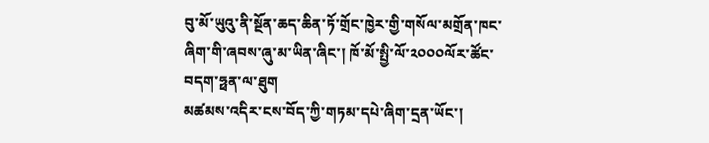བུ་མོ་ཡུའུ་ནི་སྔོན་ཆད་ཆིན་ཏོ་གྲོང་ཁྱེར་གྱི་གསོལ་མགྲོན་ཁང་ཞིག་གི་ཞབས་ཞུ་མ་ཡིན་ཞིང་། ཁོ་མོ་སྤྱི་ལོ་༢༠༠༠ལོར་ཚོང་བདག་ཧྥན་ལ་ཐུག
མཚམས་འདིར་ངས་བོད་ཀྱི་གཏམ་དཔེ་ཞིག་དྲན་ཡོང་།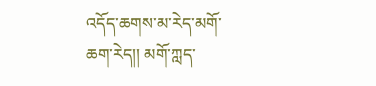འདོད་ཆགས་མ་རེད་མགོ་ཆག་རེད།། མགོ་ཀླད་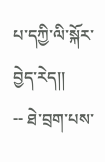པ་དཀྱི་ལི་སྐོར་བྱེད་རེད།།
-- ཐེ་བྲག་པས་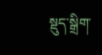སྡུད་སྒྲིག་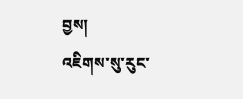བྱས།
འཇིགས་སུ་རུང་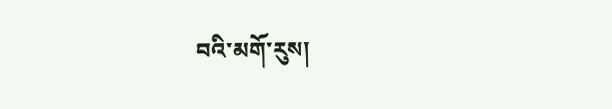བའི་མགོ་རུས།